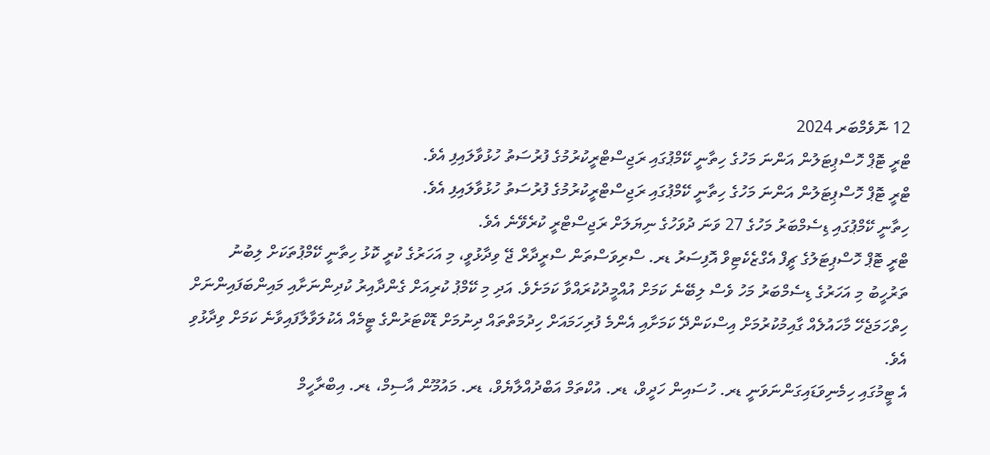12 ނޮވެމްބަރ 2024
ޓްރީ ޓޮޕް ހޮސްޕިޓަލުން އަންނަ މަހުގެ ހިތާނީ ކޭމްޕުގައި ރަޖިސްޓްރީކުރުމުގެ ފުރުސަތު ހުޅުވާލައިފި އެވެ.
ޓްރީ ޓޮޕް ހޮސްޕިޓަލުން އަންނަ މަހުގެ ހިތާނީ ކޭމްޕުގައި ރަޖިސްޓްރީކުރުމުގެ ފުރުސަތު ހުޅުވާލައިފި އެވެ.
ހިތާނީ ކޭމްޕުގައި ޑިސެމްބަރު މަހުގެ 27 ވަނަ ދުވަހުގެ ނިޔަލަށް ރަޖިސްޓްރީ ކުރެވޭނެ އެވެ.
ޓްރީ ޓޮޕް ހޮސްޕިޓަލުގެ ޗީފް އެގްޒެކެޓިވް އޮފިސަރު ޑރ. ސްރިވަސްތަން ސްރީދާރް ޖޭ ވިދާޅުވީ، މި އަހަރުގެ ކުރީ ކޮޅު ހިތާނީ ކޭމްޕުތަކަށް ލިބުނު ތަރުހީބު މި އަހަރުގެ ޑިސެމްބަރު މަހު ވެސް ލިބޭނެ ކަމަށް އުއްމީދުކުރައްވާ ކަމަށެވެ. އަދި މި ކޭމްޕު ކުރިއަށް ގެންދާއިރު ކުދިންނަށާއި މައިންބަފައިންނަށް ހިތްހަމަޖެހޭ މާހައުލެއް ގާއިމުކުރުމަށް އިސްކަންދޭ ކަމަށާއި އެންމެ ފުރިހަމައަށް ހިދުމަތްތައް ދިނުމަށް ޑޮކްޓަރުންގެ ޓީމެއް އެކުލަވާލާފައިވާނެ ކަމަށް ވިދާޅުވި އެވެ.
އެ ޓީމުގައި ހިމެނިވަޑައިގަންނަވަނީ ޑރ. ހުސައިން ހަދީވް، ޑރ. އުކްތަމް އަބްދުއްލާޔެވް، ޑރ. މައުމޫން އާސިމް، ޑރ. އިބްރާހީމް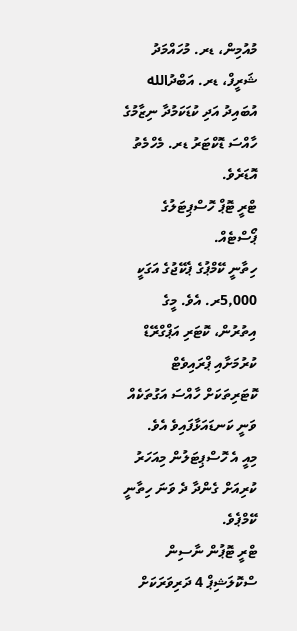މުއުމިން، ޑރ. މުހައްމަދު ޝަރީފް، ޑރ. އަބްދުالله އުބައިދު އަދި ކުޑަކަމުދާ ނިޒާމުގެ ހާއްސަ ޑޮކްޓަރު ޑރ. މެހްމެތު އޮޑަރެވެ.
ޓްރީ ޓޮޕް ހޮސްޕިޓަލުގެ ޕޯސްޓެއް.
ހިތާނީ ކޭމްޕުގެ ޕެކޭޖުގެ އަގަކީ 5,000ރ. އެވެ. މީގެ އިތުރުން، ކޮޓަރި އަޕްގްރޭޑް ކުރުމަށާއި ޕްރައިވެޓް ކޮޓަރިތަކަށް ހާއްސަ އަގުތަކެއް ވަނީ ކަނޑައަޅާފައިވެ އެވެ.
މިއީ އެ ހޮސްޕިޓަލުން މިއަހަރު ކުރިއަށް ގެންދާ ދެ ވަނަ ހިތާނީ ކޭމްޕެވެ.
ޓްރީ ޓޮޕުން ނާސިން ސްކޮލަޝިޕް 4 ދަރިވަރަކަށް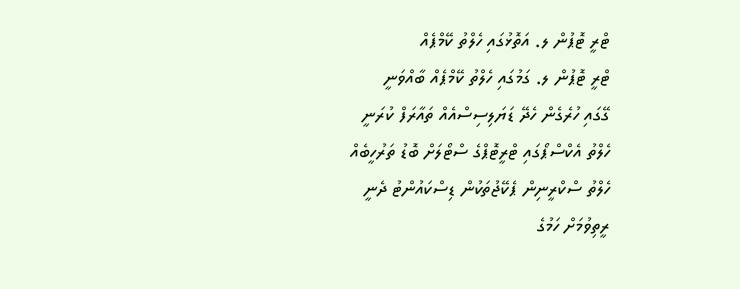ޓްރީ ޓޮޕުން ލ. އަތޮޅުގައި ހެލްތު ކޭމްޕެއް
ޓްރީ ޓޮޕުން ލ. ގަމުގައި ހެލްތު ކޭމްޕެއް ބާއްވަނީ
ގޭގައި ހުރެގެން ހެދޭ ޑަޔަލިސިސްއެއް ތައާރަފް ކުރަނީ
ހެލްތު އެކްސްޕޯގައި ޓްރީޓޮޕްގެ ސްޓޯލަށް ބޮޑު ތަރުހީބެއް
ހެލްތު ސްކްރީނިން ޕެކޭޖުތަކުން ޑިސްކައުންޓު ދެނީ
ރީތިވުމަށް ހަމުގެ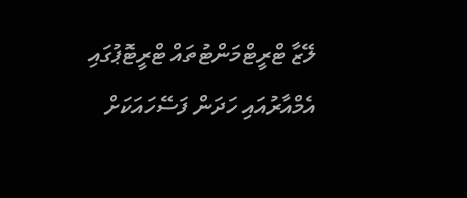ލޭޒާ ޓްރީޓްމަންޓުތައް ޓްރީޓޮޕުގައި
އެމްއާރުއައި ހަދަން ފަސޭހައަކަށް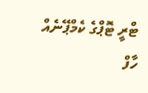ޓްރީ ޓޮޕްގެ ކެމްޕޭނެއް
ހާފް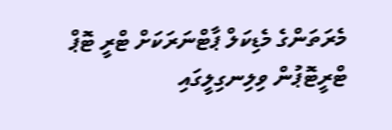މެރަތަންގެ މެޑިކަލް ޕާޓްނަރަކަށް ޓްރީ ޓޮޕް
ޓްރީޓޮޕުން ވިލިނގިލީގައި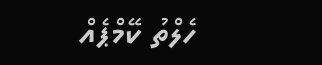ހެލްތު ކޭމްޕެއް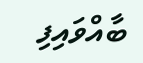ބާއްވައިފި